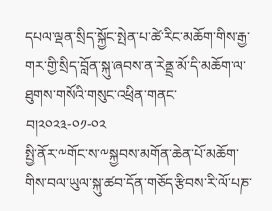དཔལ་ལྡན་སྲིད་སྐྱོང་སྤེན་པ་ཚེ་རིང་མཆོག་གིས་རྒྱ་གར་གྱི་སྲིད་བློན་སྐུ་ཞབས་ན་རེནྡྲ་མོ་དི་མཆོག་ལ་ཐུགས་གསོའི་གསུང་འཕྲིན་གནང་བ།༢༠༢༣-༠༡-༠༢
སྤྱི་ནོར་༸གོང་ས་༸སྐྱབས་མགོན་ཆེན་པོ་མཆོག་གིས་བལ་ཡུལ་སྐུ་ཚབ་དོན་གཅོད་རྩིབས་རི་ལོ་པཎ་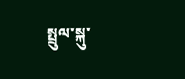སྤྲུལ་སྐུ་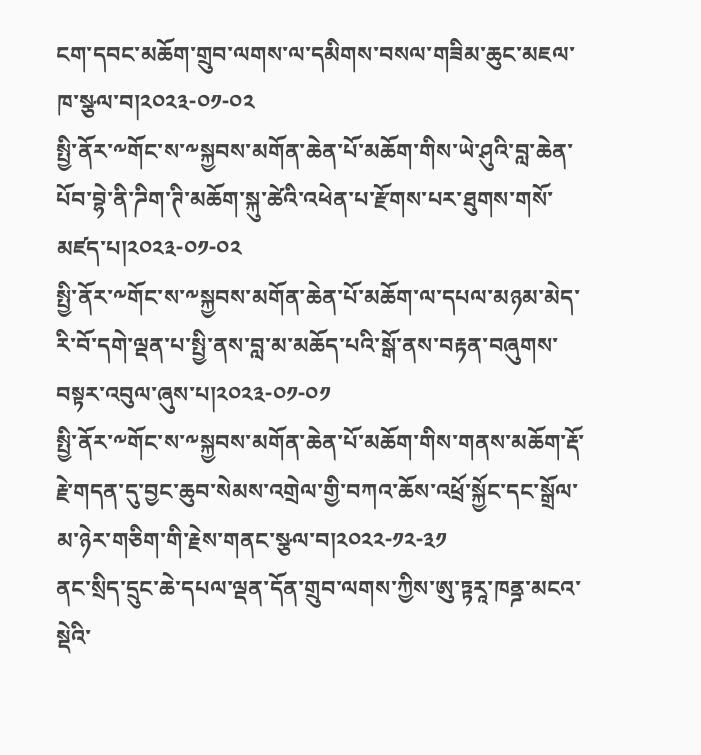ངག་དབང་མཆོག་གྲུབ་ལགས་ལ་དམིགས་བསལ་གཟིམ་ཆུང་མཇལ་ཁ་སྩལ་བ།༢༠༢༣-༠༡-༠༢
སྤྱི་ནོར་༸གོང་ས་༸སྐྱབས་མགོན་ཆེན་པོ་མཆོག་གིས་ཡེ་ཤུའི་བླ་ཆེན་པོབ་བྷེ་ནི་ཌིག་ཊི་མཆོག་སྐུ་ཚེའི་འཕེན་པ་རྫོགས་པར་ཐུགས་གསོ་མཛད་པ།༢༠༢༣-༠༡-༠༢
སྤྱི་ནོར་༸གོང་ས་༸སྐྱབས་མགོན་ཆེན་པོ་མཆོག་ལ་དཔལ་མཉམ་མེད་རི་བོ་དགེ་ལྡན་པ་སྤྱི་ནས་བླ་མ་མཆོད་པའི་སྒོ་ནས་བརྟན་བཞུགས་བསྟར་འབུལ་ཞུས་པ།༢༠༢༣-༠༡-༠༡
སྤྱི་ནོར་༸གོང་ས་༸སྐྱབས་མགོན་ཆེན་པོ་མཆོག་གིས་གནས་མཆོག་རྡོ་རྗེ་གདན་དུ་བྱང་ཆུབ་སེམས་འགྲེལ་གྱི་བཀའ་ཆོས་འཕྲོ་སྐྱོང་དང་སྒྲོལ་མ་ཉེར་གཅིག་གི་རྗེས་གནང་སྩལ་བ།༢༠༢༢-༡༢-༣༡
ནང་སྲིད་དྲུང་ཆེ་དཔལ་ལྡན་དོན་གྲུབ་ལགས་ཀྱིས་ཨུ་ཏྟརཱ་ཁནྜ་མངའ་སྡེའི་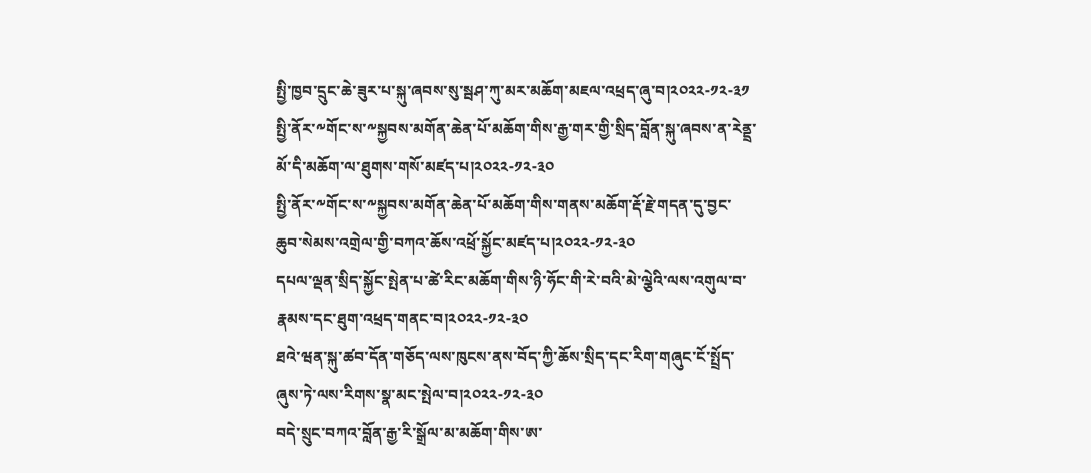སྤྱི་ཁྱབ་དྲུང་ཆེ་ཟུར་པ་སྐུ་ཞབས་སུ་སྦཤ་ཀུ་མར་མཆོག་མཇལ་འཕྲད་ཞུ་བ།༢༠༢༢-༡༢-༣༡
སྤྱི་ནོར་༸གོང་ས་༸སྐྱབས་མགོན་ཆེན་པོ་མཆོག་གིས་རྒྱ་གར་གྱི་སྲིད་བློན་སྐུ་ཞབས་ན་རེནྡྲ་མོ་དི་མཆོག་ལ་ཐུགས་གསོ་མཛད་པ།༢༠༢༢-༡༢-༣༠
སྤྱི་ནོར་༸གོང་ས་༸སྐྱབས་མགོན་ཆེན་པོ་མཆོག་གིས་གནས་མཆོག་རྡོ་རྗེ་གདན་དུ་བྱང་ཆུབ་སེམས་འགྲེལ་གྱི་བཀའ་ཆོས་འཕྲོ་སྐྱོང་མཛད་པ།༢༠༢༢-༡༢-༣༠
དཔལ་ལྡན་སྲིད་སྐྱོང་སྤེན་པ་ཚེ་རིང་མཆོག་གིས་ཉི་ཧོང་གི་རེ་བའི་མེ་ལྕེའི་ལས་འགུལ་བ་རྣམས་དང་ཐུག་འཕྲད་གནང་བ།༢༠༢༢-༡༢-༣༠
ཐའེ་ཝན་སྐུ་ཚབ་དོན་གཅོད་ལས་ཁུངས་ནས་བོད་ཀྱི་ཆོས་སྲིད་དང་རིག་གཞུང་ངོ་སྤྲོད་ཞུས་ཏེ་ལས་རིགས་སྣ་མང་སྤེལ་བ།༢༠༢༢-༡༢-༣༠
བདེ་སྲུང་བཀའ་བློན་རྒྱ་རི་སྒྲོལ་མ་མཆོག་གིས་ཨ་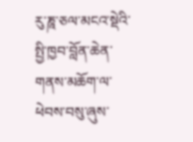རུ་ཎཱ་ཅལ་མངའ་སྡེའི་སྤྱི་ཁྱབ་བློན་ཆེན་གནས་མཆོག་ལ་ཕེབས་བསུ་ཞུས་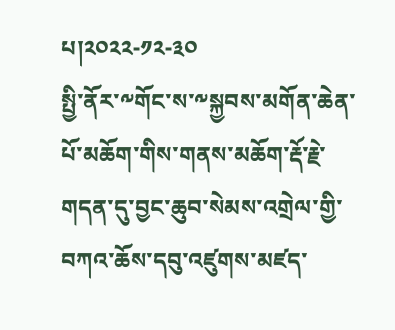པ།༢༠༢༢-༡༢-༣༠
སྤྱི་ནོར་༸གོང་ས་༸སྐྱབས་མགོན་ཆེན་པོ་མཆོག་གིས་གནས་མཆོག་རྡོ་རྗེ་གདན་དུ་བྱང་ཆུབ་སེམས་འགྲེལ་གྱི་བཀའ་ཆོས་དབུ་འཛུགས་མཛད་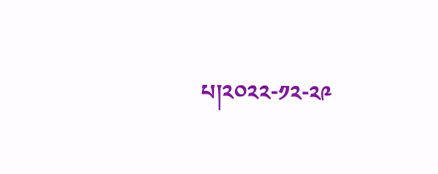པ།༢༠༢༢-༡༢-༢༩